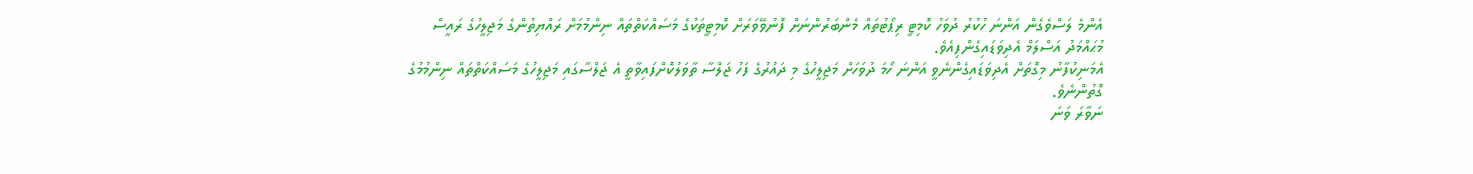އެންމެ ލަސްވެގެން އަންނަ ހުކުރު ދުވަހު ކޮމިޓީ ރިޕޯޓުތައް މެންބަރުންނަށް ފޮނުވޭވަރަށް ކޮމިޓީތަކުގެ މަސައްކަތްތައް ނިންމުމަށް ރައްޔިތުންގެ މަޖިލީހުގެ ރައީސް މުޙައްމަދު އަސްލަމް އެދިވަޑައިގެންފިއެވެ.
އެމަނިކުފާނު މިގޮތަށް އެދިވަޑައިގެންނެވީ އަންނަ ހޯމަ ދުވަހަށް މަޖިލީހުގެ މި ދައުރުގެ ފަހު ޖަލްސާ ތާވަލުކޮށްފައިވާތީ އެ ޖަލްސާގައި މަޖިލީހުގެ މަސައްކަތްތައް ނިންމުމުގެ ގޮތުންނެވެ.
ނަވާރަ ވަނަ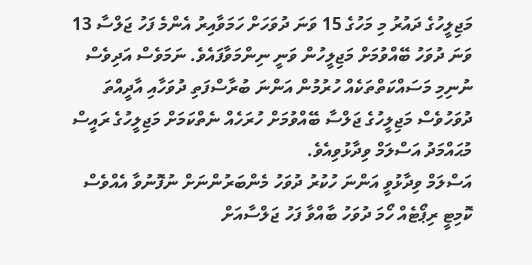މަޖިލީހުގެ ދައުރު މި މަހުގެ 15 ވަނަ ދުވަހަށް ހަމަވާއިރު އެންމެ ފަހު ޖަލްސާ 13 ވަނަ ދުވަހު ބޭއްވުމަށް މަޖިލީހުން ވަނީ ނިންމަވާފައެވެ. ނަމަވެސް އަދިވެސް ނުނިމި މަސައްކަތްތަކެއް ހުރުމުން އަންނަ ބުރާސްފަތި ދުވަހާއި އާދީއްތަ ދުވަހުވެސް މަޖިލީހުގެ ޖަލްސާ ބޭއްވުމަށް ހުރަހެއް ނެތްކަމަށް މަޖިލީހުގެ ރައީސް މުޙައްމަދު އަސްލަމް ވިދާޅުވިއެވެ.
އަސްލަމް ވިދާޅުވީ އަންނަ ހުކުރު ދުވަހު މެންބަރުންނަށް ނުފޮނުވާ އެއްވެސް ކޮމިޓީ ރިޕޯޓެއް ހޯމަ ދުވަހު ބާއްވާ ފަހު ޖަލްސާއަށް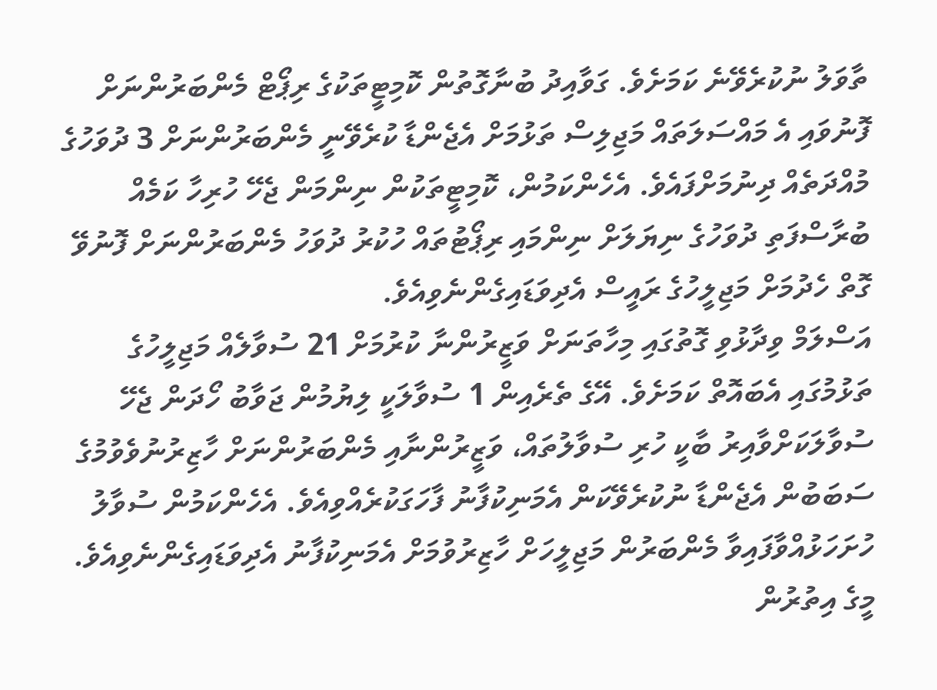ތާވަލު ނުކުރެވޭނެ ކަމަށެވެ. ގަވާއިދު ބުނާގޮތުން ކޮމިޓީތަކުގެ ރިޕޯޓް މެންބަރުންނަށް ފޮނުވައި އެ މައްސަލަތައް މަޖިލިސް ތަޅުމަށް އެޖެންޑާ ކުރެވޭނީ މެންބަރުންނަށް 3 ދުވަހުގެ މުއްދަތެއް ދިނުމަށްފައެވެ. އެހެންކަމުން، ކޮމިޓީތަކުން ނިންމަން ޖެހޭ ހުރިހާ ކަމެއް ބުރާސްފަތި ދުވަހުގެ ނިޔަލަށް ނިންމައި ރިޕޯޓުތައް ހުކުރު ދުވަހު މެންބަރުންނަށް ފޮނުވޭ ގޮތް ހެދުމަށް މަޖިލީހުގެ ރައީސް އެދިވަޑައިގެންނެވިއެވެ.
އަސްލަމް ވިދާޅުވި ގޮތުގައި މިހާތަނަށް ވަޒީރުންނާ ކުރުމަށް 21 ސުވާލެއް މަޖިލީހުގެ ތަޅުމުގައި އެބައޮތް ކަމަށެވެ. އޭގެ ތެރެއިން 1 ސުވާލަކީ ލިޔުމުން ޖަވާބު ހޯދަން ޖެހޭ ސުވާލަކަށްވާއިރު ބާކީ ހުރި ސުވާލުތައް، ވަޒީރުންނާއި މެންބަރުންނަށް ހާޒިރުނުވެވުމުގެ ސަބަބުން އެޖެންޑާ ނުކުރެވޭކަން އެމަނިކުފާނު ފާހަގަކުރެއްވިއެވެ. އެހެންކަމުން ސުވާލު ހުށަހަޅުއްވާފައިވާ މެންބަރުން މަޖިލީހަށް ހާޒިރުވުމަށް އެމަނިކުފާނު އެދިވަޑައިގެންނެވިއެވެ.
މީގެ އިތުރުން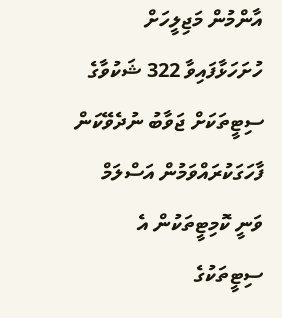އާންމުން މަޖިލީހަށް ހުށަހަޅާފައިވާ 322 ޝަކުވާގެ ސިޓީތަކަށް ޖަވާބު ނުދެވޭކަން ފާހަގަކުރައްވަމުން އަސްލަމް ވަނީ ކޮމިޓީތަކުން އެ ސިޓީތަކުގެ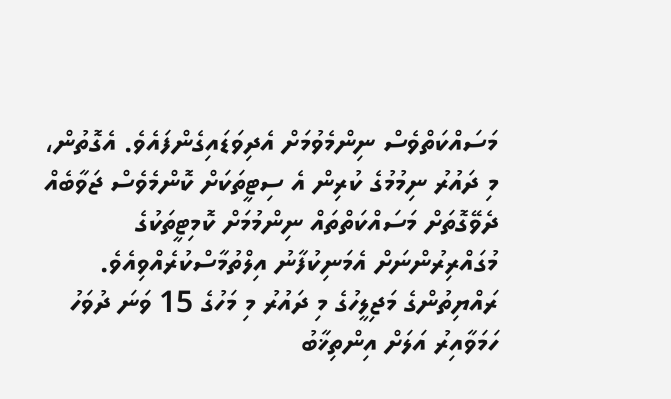މަސައްކަތްވެސް ނިންމެވުމަށް އެދިވަޑައިގެންފައެވެ. އެގޮތުން، މި ދައުރު ނިމުމުގެ ކުރިން އެ ސިޓީތަކަށް ކޮންމެވެސް ޖަވާބެއް ދެވޭގޮތަށް މަސައްކަތްތައް ނިންމުމަށް ކޮމިޓީތަކުގެ މުގައްރިރުންނަށް އެމަނިކުފާނު އިލްތުމާސްކުރެއްވިއެވެ.
ރައްޔިތުންގެ މަޖިލީހުގެ މި ދައުރު މި މަހުގެ 15 ވަނަ ދުވަހު ހަމަވާއިރު އަލަށް އިންތިޚާބު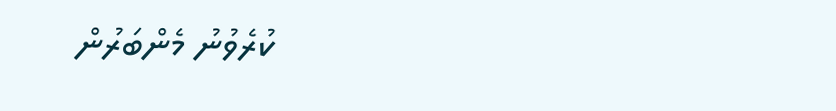ކުރެވުނު މެންބަރުން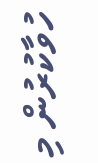ހުވާކުރުން މި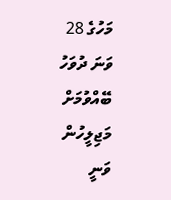މަހުގެ 28 ވަނަ ދުވަހު ބޭއްވުމަށް މަޖިލީހުން ވަނީ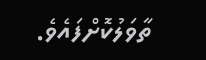ތާވަލުކޮށްފައެވެ.